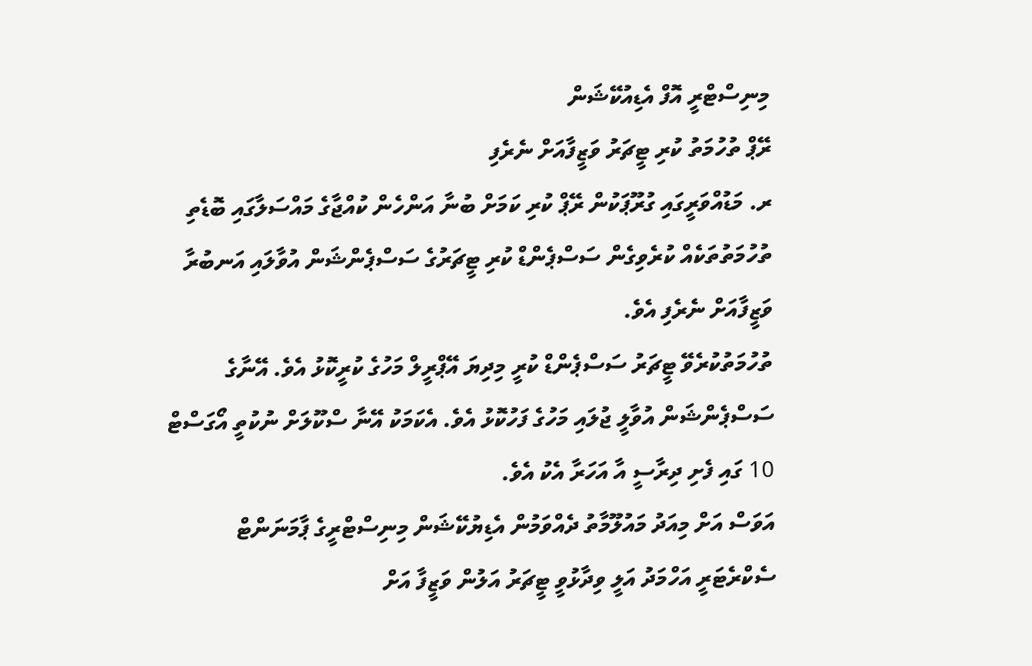މިނިސްޓްރީ އޮފް އެޑިއުކޭޝަން
ރޭޕް ތުހުމަތު ކުރި ޓީޗަރު ވަޒީފާއަށް ނެރެފި
ރ. މަޑުއްވަރީގައި ގުރޫޕަކުން ރޭޕް ކުރި ކަމަށް ބުނާ އަންހެން ކުއްޖާގެ މައްސަލާގައި ބޮޑެތި ތުހުމަތުތަކެއް ކުރެވިގެން ސަސްޕެންޑް ކުރި ޓީޗަރުގެ ސަސްޕެންޝަން އުވާލައި އަނބުރާ ވަޒީފާއަށް ނެރެފި އެވެ.
ތުހުމަތުކުރެވޭ ޓީޗަރު ސަސްޕެންޑް ކުރީ މިދިޔަ އޭޕްރީލް މަހުގެ ކުރީކޮޅު އެވެ. އޭނާގެ ސަސްޕެންޝަން އުވާލީ ޖުލައި މަހުގެ ފަހުކޮޅު އެވެ. އެކަމަކު އޭނާ ސްކޫލަށް ނުކުތީ އޯގަސްޓް 10 ގައި ފެށި ދިރާސީ އާ އަހަރާ އެކު އެވެ.
އަވަސް އަށް މިއަދު މައުލޫމާތު ދެއްވަމުން އެޑިޔުކޭޝަން މިނިސްޓްރީގެ ޕާމަނަންޓް ސެކްރެޓަރީ އަހްމަދު އަލީ ވިދާޅުވީ ޓީޗަރު އަލުން ވަޒީފާ އަށް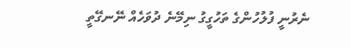ނެރުނީ ފުލުހުންގެ ތަހުގީގު ނިމޭނެ ދުވަހެއް ނޭނގޭތީ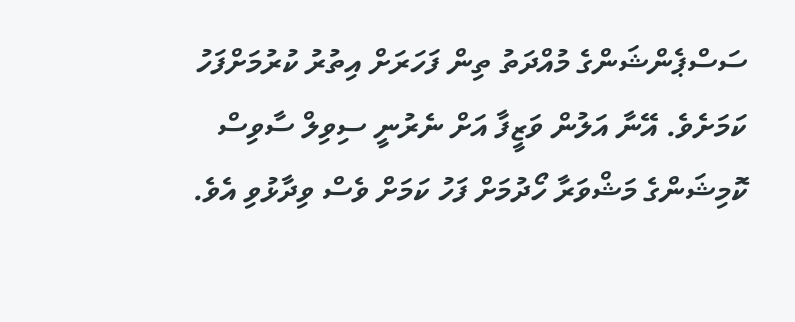ސަސްޕެންޝަންގެ މުއްދަތު ތިން ފަހަރަށް އިތުރު ކުރުމަށްފަހު ކަމަށެވެ. އޭނާ އަލުން ވަޒީފާ އަށް ނެރުނީ ސިވިލް ސާވިސް ކޮމިޝަންގެ މަޝްވަރާ ހޯދުމަށް ފަހު ކަމަށް ވެސް ވިދާޅުވި އެވެ.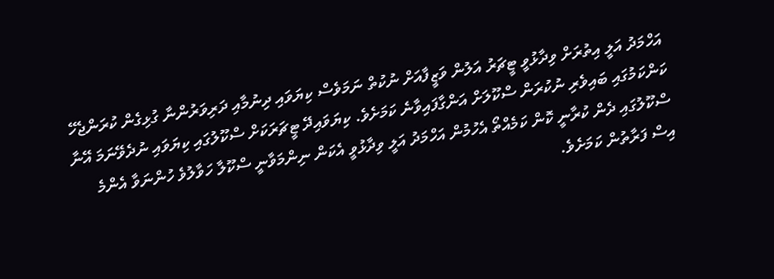އަހްމަދު އަލީ އިތުރަށް ވިދާޅުވީ ޓީޗަރު އަލުން ވަޒީފާއަށް ނުކުތް ނަމަވެސް ކިޔަވައި ދިނުމާއި ދަރިވަރުންނާ ގުޅިގެން ކުރަންޖެހޭ ކަންކަމުގައި ބައިވެރި ނުކުރަން ސްކޫލަށް އަންގާފައިވާނެ ކަމަށެވެ. ކިޔަވައިދޭ ޓީޗަރަކަށް ސްކޫލުގައި ކިޔަވައި ނުދެވޭނަމަ އޭނާ ސްކޫލުގައި ދެން ކުރާނީ ކޮން ކަމެއްތޯ އެހުމުން އަހްމަދު އަލީ ވިދާޅުވީ އެކަން ނިންމަވާނީ ސްކޫލާ ހަވާލުވެ ހުންނަވާ އެންމެ އިސް ފަރާތުން ކަމަށެވެ.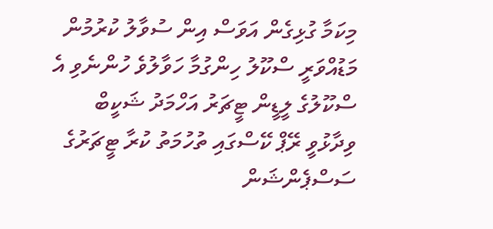މިކަމާ ގުޅިގެން އަވަސް އިން ސުވާލު ކުރުމުން މަޑުއްވަރީ ސްކޫލު ހިންގުމާ ހަވާލުވެ ހުންނެވި އެ ސްކޫލުގެ ލީޑީން ޓީޗަރު އަހްމަދު ޝަކީބް ވިދާޅުވީ ރޭޕް ކޭސްގައި ތުހުމަތު ކުރާ ޓީޗަރުގެ ސަސްޕެންޝަން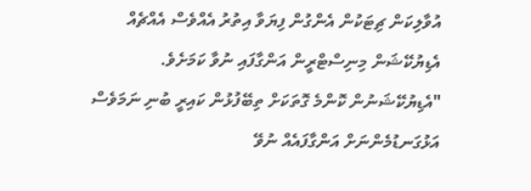އުވާލިކަން ޗިޓަކުން އެންގުން ފިޔަވާ އިތުރު އެއްވެސް އެއްޗެއް އެޑިޔުކޭޝަން މިނިސްޓްރީން އަންގާފައި ނުވާ ކަމަށެވެ.
"އެޑިޔުކޭޝަނުން ކޮންމެ ގޮތަކަށް ތިބޭފުޅުން ކައިރީ ބުނި ނަމަވެސް އަޅުގަނޑުމެންނަށް އަންގާފައެއް ނުވޭ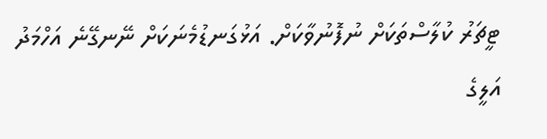ޓީޗަރު ކުލާސްތަކަށް ނުފޮނުވާކަށް. އަޅުގަނޑުމެނަކަށް ނޭނގޭނެ އަހްމަދު އަލީގެ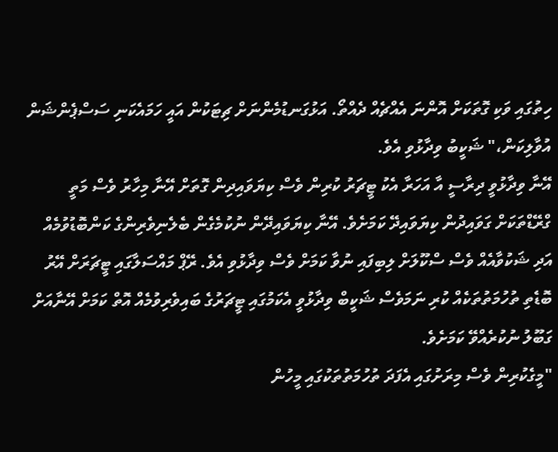ހިތުގައި ވަކި ގޮތަކަށް އޮންނަ އެއްޗެއް ދެއްތޯ. އަޅުގަނޑުމެންނަށް ޗިޓަކުން އައީ ހަމައެކަނި ސަސްޕެންޝަން އުވާލިކަން،" ޝަކީބު ވިދާޅުވި އެވެ.
އޭނާ ވިދާޅުވީ ދިރާސީ އާ އަހަރާ އެކު ޓީޗަރު ކުރިން ވެސް ކިޔަވައިދިން ގޮތަށް އޭނާ މިހާރު ވެސް މަތީ ގްރޭޑްތަކަށް ގަވައިދުން ކިޔަވައިދޭ ކަމަށެވެ. އޭނާ ކިޔަވައިދޭން ނުކުމެގެން ބެލެނިވެރިންގެ ކަންބޮޑުވުމެއް އަދި ޝަކުވާއެއް ވެސް ސްކޫލަށް ލިބިފައި ނުވާ ކަމަށް ވެސް ވިދާޅުވި އެވެ. ރޭޕް މައްސަލާގައި ޓީޗަރަށް އޭރު ބޮޑެތި ތުހުމަތުތަކެއް ކުރި ނަމަވެސް ޝަކީބް ވިދާޅުވީ އެކަމުގައި ޓީޗަރުގެ ބައިވެރިވުމެއް އޮތް ކަމަށް އޭނާއަށް ގަބޫލު ނުކުރެއްވޭ ކަމަށެވެ.
"މީގެކުރިން ވެސް މިރަށުގައި އެފަދަ ތުހުމަތުތަކުގައި މީހުން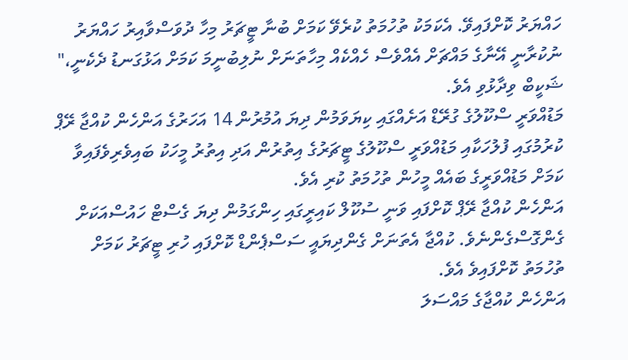ހައްޔަރު ކޮށްފައިވޭ. އެކަމަކު ތުހުމަތު ކުރެވޭ ކަމަށް ބުނާ ޓީޗަރު މިހާ ދުވަސްވާއިރު ހައްޔަރު ނުކުރާނީ އޭނާގެ މައްޗަށް އެއްވެސް ހެއްކެއް މިހާތަނަށް ނުލިބުނީމަ ކަމަށް އަޅުގަނޑު ދެކެނީ،" ޝަކީބް ވިދާޅުވި އެވެ.
މަޑުއްވަރީ ސްކޫލުގެ ގުރޭޑް އަށެއްގައި ކިޔަވަމުން ދިޔަ އުމުރުން 14 އަހަރުގެ އަންހެން ކުއްޖާ ރޭޕް ކުރުމުގައި ފުލުހަކާއި މަޑުއްވަރީ ސްކޫލުގެ ޓީޗަރުގެ އިތުރުން އަދި އިތުރު މީހަކު ބައިވެރިވެފައިވާ ކަމަށް މަޑުއްވަރީގެ ބައެއް މީހުން ތުހުމަތު ކުރި އެވެ.
އަންހެން ކުއްޖާ ރޭޕް ކޮށްފައި ވަނީ ސުކޫލް ކައިރީގައި ހިންގަމުން ދިޔަ ގެސްޓް ހައުސްއަކަށް ގެންގޮސްގެންނެވެ. ކުއްޖާ އެތަނަށް ގެންދިޔައީ ސަސްޕެންޑް ކޮށްފައި ހުރި ޓީޗަރު ކަމަށް ތުހުމަތު ކޮށްފައިވެ އެވެ.
އަންހެން ކުއްޖާގެ މައްސަލަ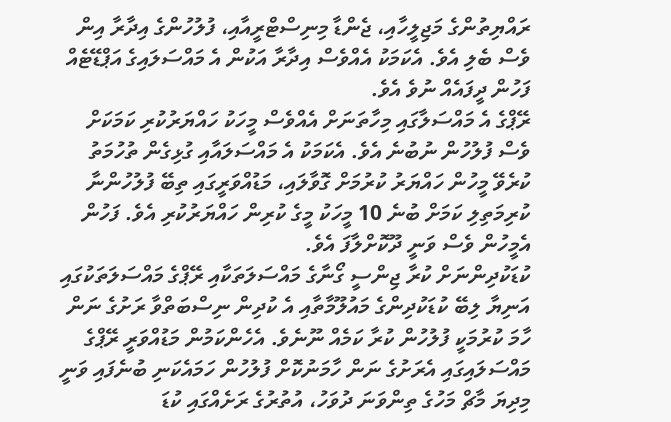ރައްޔިތުންގެ މަޖިލީހާއި، ޖެންޑާ މިނިސްޓްރީއާއި، ފުލުހުންގެ އިދާރާ އިން ވެސް ބެލި އެވެ. އެކަމަކު އެއްވެސް އިދާރާ އަކުން އެ މައްސަލައިގެ އަޕްޑޭޓެއް ފަހުން ދީފައެއް ނުވެ އެވެ.
ރޭޕްގެ އެ މައްސަލާގައި މިހާތަނަށް އެއްވެސް މީހަކު ހައްޔަރުކުރި ކަމަކަށް ވެސް ފުލުހުން ނުބުނެ އެވެ. އެކަމަކު އެ މައްސަލައާއި ގުޅިގެން ތުހުމަތު ކުރެވޭ މީހުން ހައްޔަރު ކުރުމަށް ގޮވާލައި، މަޑުއްވަރީގައި ތިބޭ ފުލުހުންނާ ކުރިމަތިލި ކަމަށް ބުނެ 10 މީހަކު މީގެ ކުރިން ހައްޔަރުކުރި އެވެ. ފަހުން އެމީހުން ވެސް ވަނީ ދޫކޮށްލާފަ އެވެ.
ކުޑަކުދިންނަށް ކުރާ ޖިންސީ ގޯނާގެ މައްސަލަތަކާއި ރޭޕްގެ މައްސަލަތަކުގައި އަނިޔާ ލިބޭ ކުޑަކުދިންގެ މައުލޫމާތާއި އެ ކުދިން ނިސްބަތްވާ ރަށުގެ ނަން ހާމަ ކުރުމަކީ ފުލުހުން ކުރާ ކަމެއް ނޫނެވެ. އެހެންކަމުން މަޑުއްވަރީ ރޭޕްގެ މައްސަލައިގައި އެރަށުގެ ނަން ހާމަނުކޮށް ފުލުހުން ހަމައެކަނި ބުނެފައި ވަނީ މިދިޔަ މާޗް މަހުގެ ތިންވަނަ ދުވަހު، އުތުރުގެ ރަށެއްގައި ކުޑަ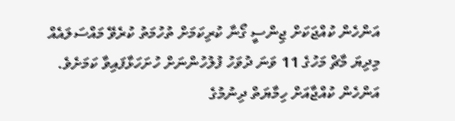އަންހެން ކުއްޖަކަށް ޖިންސީ ގޯނާ ކުރިކަމަށް ތުހުމަތު ކުރެވޭ މައްސަލައެއް މިދިޔަ މާޗް މަހުގެ 11 ވަނަ ދުވަހު ފުލުހުންނަށް ހުށަހަޅާފައިވާ ކަމަށެވެ.
އަންހެން ކުއްޖާއަށް ހިމާޔަތް ދިނުމުގެ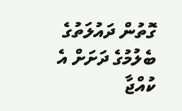ގޮތުން ދައުލަތުގެ ބެލުމުގެ ދަށަށް އެ ކުއްޖާ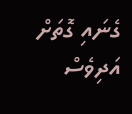ގެނައި ގޮތަށް އަދިވެސް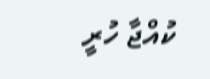ކުއްޖާ ހުރީ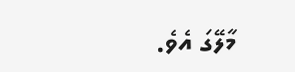މާލޭގަ އެވެ.